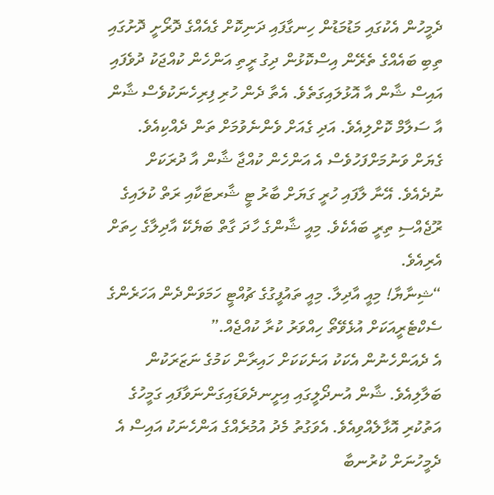ދެމީހުން އެކުގައި މަޑުމަޑުން ހިނގާފައި ދަނިކޮށް ގެއެއްގެ ދޮރޯށީ ދޮށުގައި ތިބި ބައެއްގެ ތެރޭން އިސްކޮޅުން ދިގު ރީތި އަންހެން ކުއްޖަކު ދުވެފައި އައިސް ޝާން އާ އޮޅުލައިގަތެވެ. އެތާ ދެން ހުރި ފިރިހެނަކުވެސް ޝާން އާ ސަލާމް ކޮށްލިއެވެ. އަދި ގެއަށް ވެންނެވުމަށް ތަން ދެއްކިއެވެ.
ގެޔަށް ވަނުމަށްފަހުވެސް އެ އަންހެން ކުއްޖާ ޝާން އާ ދުރަކަށް ނުދެއެވެ. އޭނާ ލާފައި ހުރީ ގަޔަށް ބާރު ޓީ ޝާރޓަކާއި ރަތް ކުލައިގެ ރޫޖެއްސި ތިރީ ބައެކެވެ. މިއީ ޝާންގެ ހާދަ ގާތް ބަޔެކޭ އާދިލާގެ ހިތަށް އެރިއެވެ.
“ޝިނާޔާ! މިއީ އާދިލާ. މިއީ ތައުފީގުގެ ޗުއްޓީ ހަމަވަންދެން އަހަރެންގެ ސެކްޓެރީއަކަށް އުޅެވޭތޯ ހިއްވަރު ކުރާ ކުއްޖެއް.”
އެ ދެއަންހެނުން އެކަކު އަނެކަކަށް ހައިރާން ކަމުގެ ނަޒަރަކުން ބަލާލިއެވެ. ޝާން އުނދޯލީގައި އިށީނދެވަޑައިގަންނަވާފައި ގަމީހުގެ އަތުކުރި އޮޅާލެއްވިއެވެ. އެވަގުތު މެދު އުމުރެއްގެ އަންހެނަކު އައިސް އެ ދެމީހުނަށް ކުރުނބާ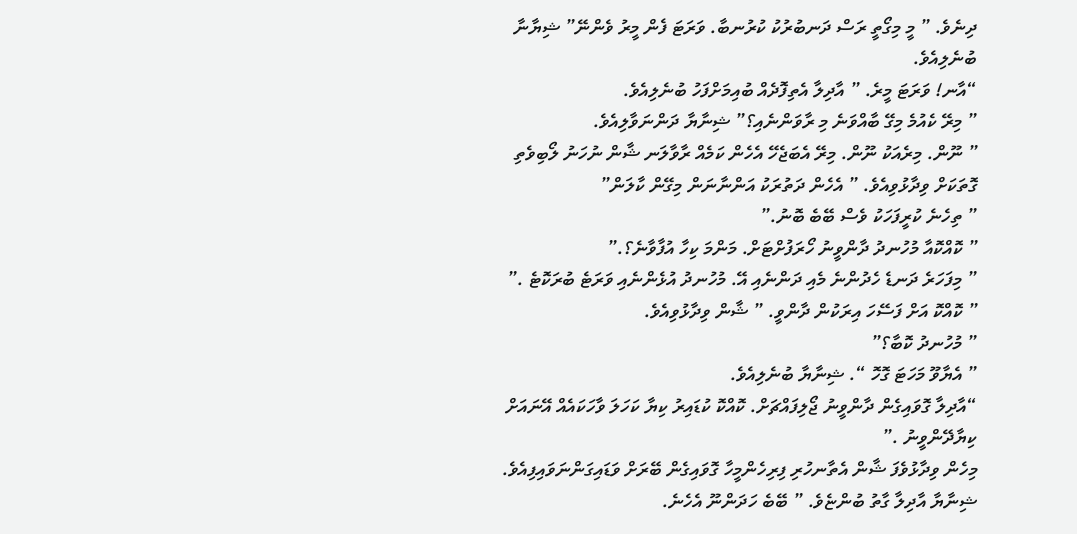ދިނެވެ. ” މީ މިގޯތީ ރަސް ދަނބުރުކު ކުރުނބާ. ވަރަޓަ ފެން މީރު ވެންނޭ” ޝިޔާނާ ބުނެލިއެވެ.
“އާނ! ވަރަޓަ މީރެ. ” އާދިލާ އެތިފޮދެއް ބުއިމަށްފަހު ބުނެލިއެވެ.
” މިރޭ ކެއުމެ މިގޭ ބާއްވަނެ މި ރާވަންނެއި؟” ޝިނާޔާ ދަންނަވާލިއެވެ.
” ނޫން. މިރެއަކު ނޫން. މިރޭ އެބަޖެހޭ އެހެން ކަމެއް ރާވާލަނ ޝާން ނުހަނު ލޯބިވެތި ގޮތަކަށް ވިދާޅުވިއެވެ. ” އެހެން ދަތުރަކު އަންނާނަން މިގޭން ކާލަން”
” ތިހެނެ ކުރީފަހަކު ވެސް ބޭބެ ބޮނު.”
” ކޮއްކޮއާ މުހުނދު ދާންވީނު ހޯރަފުށްޓަށް. މަންމަ ކިހާ އުފާވާނެ؟.”
” މިފަހަރެ ދަނޑެ ހެދުންނެ މެއި ދަންނެއި އޭ. މުހުނދު އުޅެންނެއި ވަރަޓެ ބުރަކޮޓެ .”
” ކޮއްކޮ އަށް ފަސޭހަ އިރަކުން ދާންވީ. ” ޝާން ވިދާޅުވިއެވެ.
” މުހުނދު ކޮބާ؟”
” އެޔާވޫ މަހަޓަ ގޮހޮ “. ޝިނާޔާ ބުނެލިއެވެ.
“އާދިލާ ގޮވައިގެން ދާންވީނު ޖޯލިފައްޗަށް. ކޮއްކޮ ކުޑައިރު ކިޔާ ކަހަލަ ވާހަކައެއް އޭނައަށް ކިޔާދޭންވީނު .”
މިހެން ވިދާޅުވެފަ ޝާން އެތާނހުރި ފިރިހެންމީހާ ގޮވައިގެން ބޭރަށް ވަޑައިގަންނަވައިފިއެވެ.
ޝިނާޔާ އާދިލާ ގާތު ބުންޏެވެ. ” ބޭބެ ހަދަންނޫ އެހެނެ.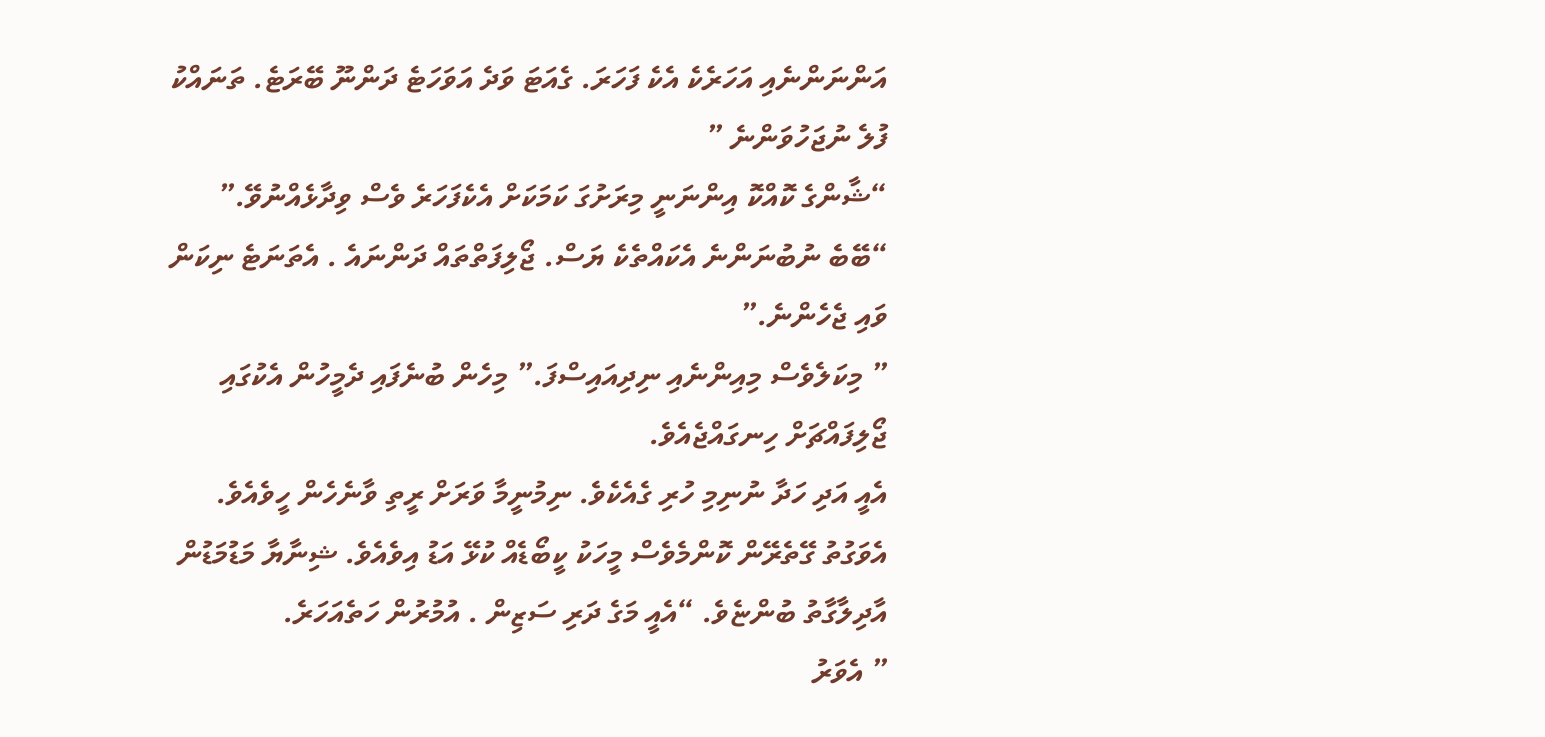އަންނަންނެއި އަހަރެކެ އެކެ ފަހަރަ. ގެއަޓަ ވަދެ އަވަހަޓެ ދަންނޫ ބޭރަޓެ. ތަނައްކު ފުލެ ނުޖަހުވަންނެ ”
“ޝާންގެ ކޮއްކޮ އިންނަނީ މިރަށުގަ ކަމަކަށް އެކެފަހަރެ ވެސް ވިދާޅެއްނުވޭ.”
“ބޭބެ ނުބުނަންނެ އެކައްތެކެ ޔަސް. ޖޯލިފަތްތައް ދަންނައެ . އެތަނަޓެ ނިކަން ވައި ޖެހެންނެ.”
” މިކަލެވެސް މިއިންނެއި ނިދިއައިސްފަ.” މިހެން ބުނެފައި ދެމީހުން އެކުގައި ޖޯލިފައްޗަށް ހިނގައްޖެއެވެ.
އެއީ އަދި ހަދާ ނުނިމި ހުރި ގެއެކެވެ. ނިމުނީމާ ވަރަށް ރީތި ވާނެހެން ހީވެއެވެ. އެވަގުތު ގޭތެރޭން ކޮންމެވެސް މީހަކު ކީބޯޑެއް ކުޅޭ އަޑު އިވެއެވެ. ޝިނާޔާ މަޑުމަޑުން އާދިލާގާތު ބުންޏެވެ. “އެއީ މަގެ ދަރި ސަޒިން . އުމުރުން ހަތެއަހަރެ.
” އެވަރު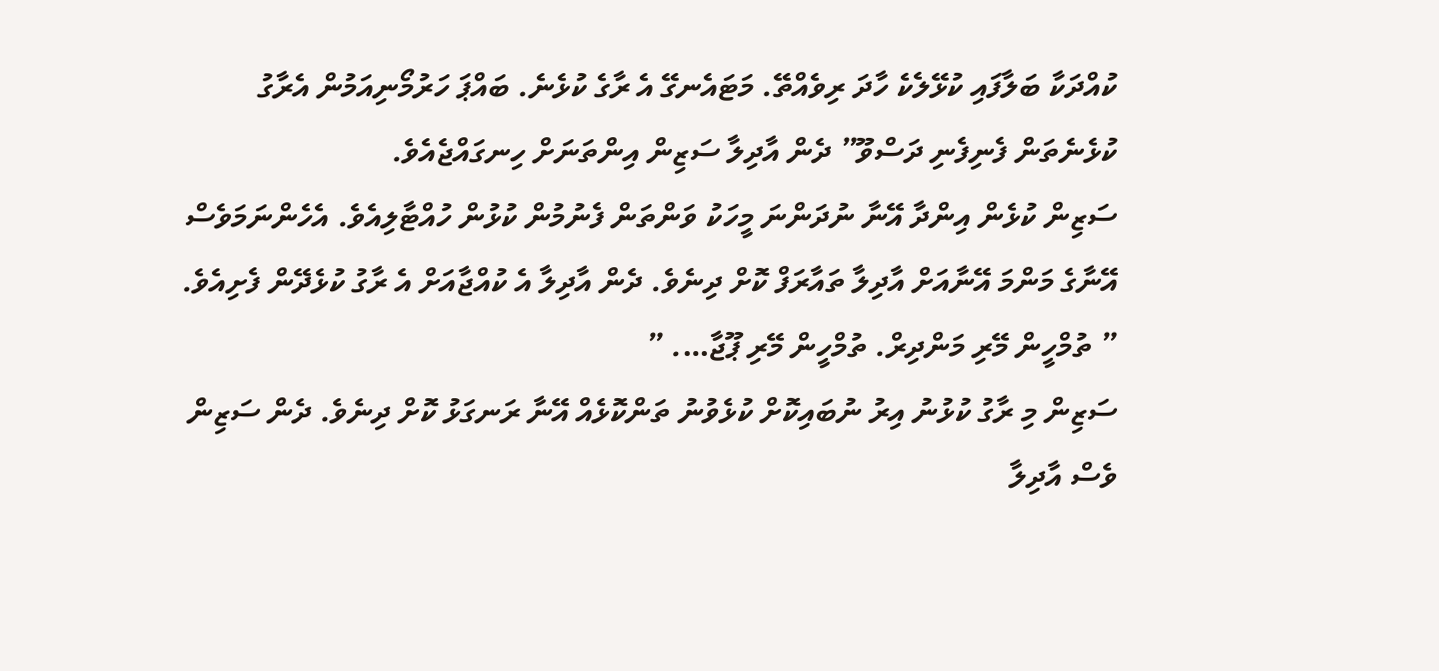ކުއްދަކާ ބަލާފައި ކުޅޭލެކެ ހާދަ ރިވެއްތޭ. މަޓައެނގޭ އެ ރާގެ ކުޅެނެ. ބައްޕަ ހަރުމޯނިއަމުން އެރާގު ކުޅެނެތަން ފެނިފެނި ދަސްވޫ” ދެން އާދިލާ ސަޒިން އިންތަނަށް ހިނގައްޖެއެވެ.
ސަޒިން ކުޅެން އިންދާ އޭނާ ނުދަންނަ މީހަކު ވަންތަން ފެނުމުން ކުޅުން ހުއްޓާލިއެވެ. އެހެންނަމަވެސް އޭނާގެ މަންމަ އޭނާއަށް އާދިލާ ތައާރަފް ކޮށް ދިނެވެ. ދެން އާދިލާ އެ ކުއްޖާއަށް އެ ރާގު ކުޅެދޭން ފެށިއެވެ. ” ތުމްހީން މޭރި މަންދިރް. ތުމްހީން މޭރި ޕޫޖާ…. ”
ސަޒިން މި ރާގު ކުޅުނު އިރު ނުބައިކޮށް ކުޅެވުނު ތަންކޮޅެއް އޭނާ ރަނގަޅު ކޮށް ދިނެވެ. ދެން ސަޒިން ވެސް އާދިލާ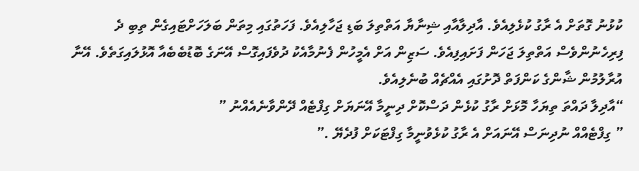ކުޅުނު ގޮތަށް އެ ރާގު ކުޅެލިއެވެ. އާދިލާއާއި ޝިނާޔާ އަތްތިލަ ބަޑި ޖަހާލިއެވެ. ފަހަތުގައި މިތަން ބަލަހަށްޓައިގެން ތިބި ދެ ފިރިހެނުންވެސް އަތްތިލަ ޖަހަން ފަށައިފިއެވެ. ސަޒިން އަށް އެމީހުން ފެނުމާއެކު ދުވެފައިގޮސް އޭނަގެ ބޮޑުބެބެއާ އޮޅުލައިގަތެވެ. އޭނާ އުރާލުމުން ޝާންގެ ކަންފަތް ދޮށުގައި އެއްޗެއް ބުނެލިއެވެ.
“އާދިލާ ދައްތަ ތިޔަހާ މޮޅަށް ރާގު ކުޅެން ދަސްކޮށް ދިނީމާ އޭނަޔަށް ގިފްޓެއް ދޭންވާނެއެއްނު ”
” ގިފްޓެއްއް ނުދިނަސް އޭނައަށް އެ ރާގު ކުޅެވުނީމާ ގިފްޓަކަށް ފުދެޔޭ .”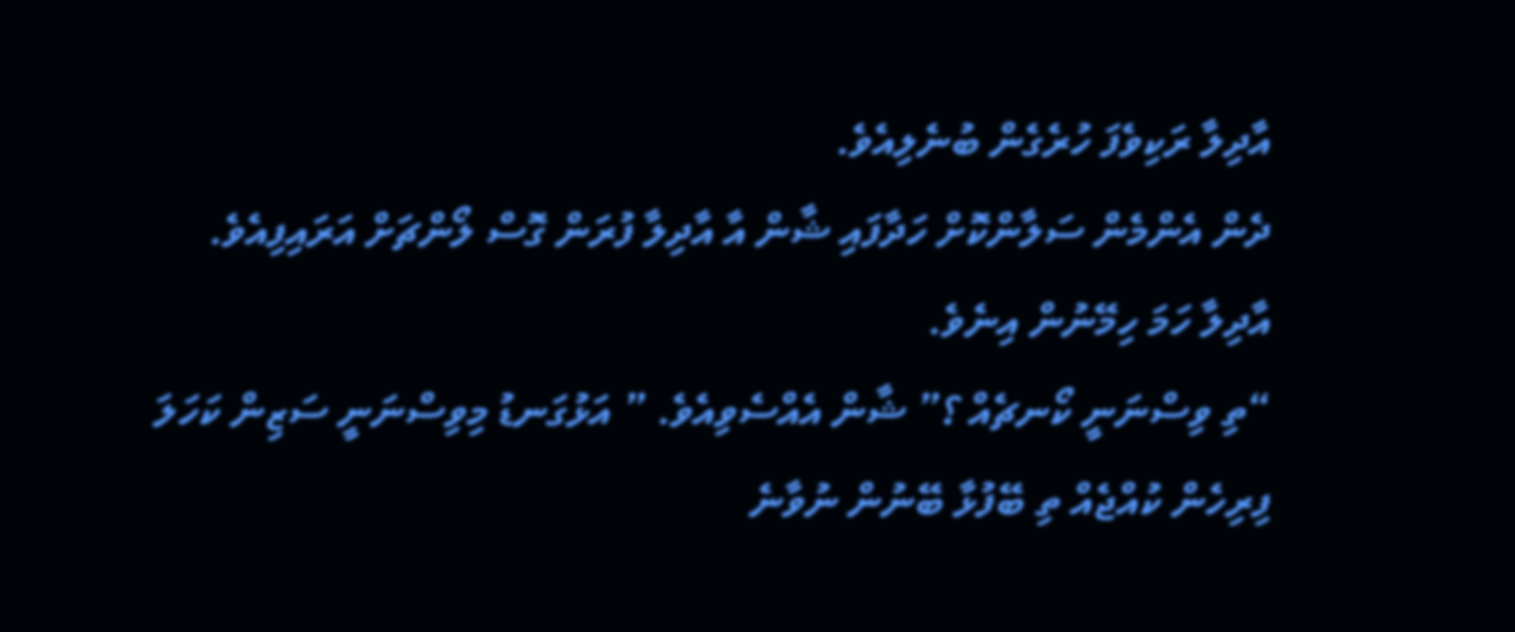އާދިލާ ރަކިވެފަ ހުރެގެން ބުނެލިއެވެ.
ދެން އެންމެން ސަލާންކޮށް ހަދާފައި ޝާން އާ އާދިލާ ފުރަން ގޮސް ލޯންޗަށް އަރައިފިއެވެ.
އާދިލާ ހަމަ ހިމޭނުން އިނެވެ.
“ތި ވިސްނަނީ ކޯނޗެއް ؟” ޝާން އެއްސެވިއެވެ. ” އަޅުގަނޑު މިވިސްނަނީ ސަޒިން ކަހަލަ ފިރިހެން ކުއްޖެއް ތި ބޭފުޅާ ބޭނުން ނުވާނެ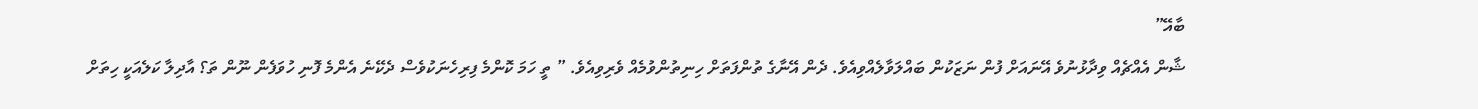ބާއޭ”
ޝާން އެއްޗެއް ވިދާޅުނުވެ އޭނައަށް ފުން ނަޒަކުން ބައްލަވާލެއްވިއެވެ. ދެން އޭނާގެ ތުންފަތަށް ހިނިތުންވުމެއް ވެރިވިއެވެ. ” ތީ ހަމަ ކޮންމެ ފިރިހެނަކުވެސް ދެކޭނެ އެންމެ ފޮނި ހުވަފެން ނޫން ތަ؟ އާދިލާ ކަލެއަކީ ހިތަށް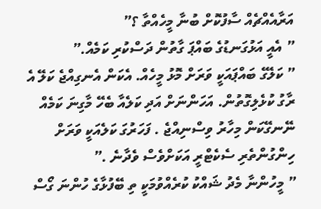އަރާއެއްޗެއް ސާފުކޮށް ބުނާ މީހެއްތާ ؟”
” އެއީ އަޅުގަނޑުގެ ބައްޕަ ގާތުން ދަސްކުރި ކަމެއް.”
” ކަލޭގެ ބައްޕައަކީ ވަރަށް މޮޅު މީހެއް. އެކަން އެނގިއްޖެ ކަލޭ އެ ރާގު ކުޅެލިގޮތުން. އަހަންނަށް އަދި ކަލެއާ ބެހޭ މާގިނަ ކަމެއް ނޭނގޭކަން މިހާރު ވިސްނިއްޖެ . ފަހަރުގަ ކަލެއަކީ ވަރަށް ހިންގުންތެރި ސެކެޓްރީ އަކަށްވެސް ވެދާނެ .”
” މީހުންނާ މެދު ޝައްކު ކުރެއްވުމަކީ ތި ބޭފުޅާގެ ހުންނަ ގޯސް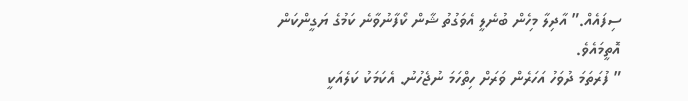ސިފައެއް.” އާދިލާ މިހެން ބުނެލީ އެވަގުތު ޝާން ކޯފާނުވާނެ ކަމުގެ ޔަގީންކަން އޮތީމައެވެ.
” ފުރަތަމަ ދުވަހު އަހަރެން ވަރަށް ހިތްހަމަ ނުޖެހުނު. އެކަމަކު ކަލެއަކީ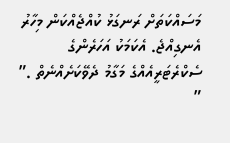މަސައްކަތަށް ރަނގަޅު ކުއްޖެއްކަން މިހާރު އެނގިއްޖެ. އެކަމަކު އަހަރެންގެ ސެކްރެޓަރީއެއްގެ މަގާމު ދެވޭކަށެއްނެތް .”
”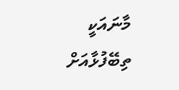މާނައަކީ ތިބޭފުޅާއަށް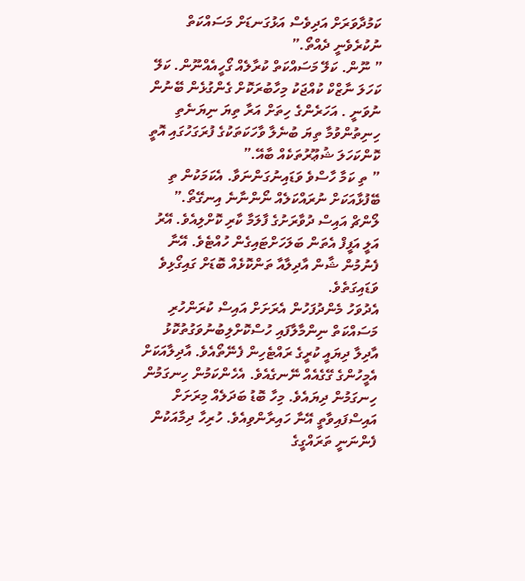ކަމުދާވަރަށް އަދިވެސް އަޅުގަނޑަށް މަސައްކަތް ނުކުރެވެނީ ދެއްތޯ.”
” ނޫން. ކަލޭ މަސައްކަތް ކުރާލެއް ގޯހީއެއްނޫން. ކަލޭ ކަހަލަ ނާޒްކް ކުއްޖަކު މިހާބުރަކޮށް ގެންގުޅެން ބޭނުން ނުވަނީ . އަހަރެންގެ ހިތަށް އަރާ ތިޔަ ނިޔަނެތި ހިނިތުންވުމާ ތިޔަ ބުނެލާ ވާހަކަތަކުގެ ފުރަގަހުގައި އޮތީ ކޮންކަހަލަ ޝުޢޫރުތަކެއް ބާއޭ.”
” ތި ކަމާ ހާސްވެ ވަޑައިނުގަންނަވާ. އެކަމަކުން ތި ބޭފުޅާއަކަށް ނުރައްކަލެއް ނޯންނާނެ އިނގޭތޯ.”
ލޯންޗް އައިސް ދުވާރަށުގެ ފާލަމާ ކާރި ކޮށްލިއެވެ. އޭރު އަލީ އަފީފް އެތަން ބަލަހަށްޓައިގެން ހުއްޓެވެ. އޭނާ ފެނުމުން ޝާން އާދިލާއާ ތަންކޮޅެއް ބޮޑަށް ގައިގޯޅިވެ ވަޑައިގަތެވެ.
އެދުވަހު މެންދުފަހުން އެރަށަށް އައިސް ކުރަންހުރި މަސައްކަތް ނިންމާލާފައި ހުސްކޮށްލިބުނުވަގުތުކޮޅު އާދިލާ ދިޔައީ ކުރީގެ ރައްޓެހިން ފެނޭތޯއެވެ. އާދިލާއަކަށް އެމީހުންގެ ގޭގެއެއް ނޭނގެއެވެ. އެހެންކަމުން ހިނގަމުން ހިނގަމުން ދިޔައެވެ. މިހާ ބޮޑު ބަދަލެއް މިރަށަށް އައިސްފައިވާތީ އޭނާ ހައިރާންވިއެވެ. ހުރިހާ ދިމާއަކުން ފެންނަނީ ތަރައްގީގެ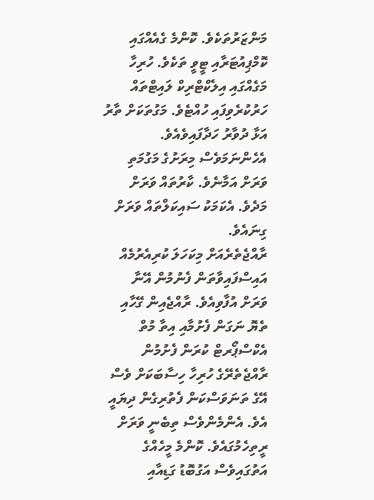މަންޒަރުތަކެވެ. ކޮންމެ ގެއެއްގައި ކޮމްޕިއުޓަރާއި ޓީވީ ތަކެވެ. ހުރިހާ މަގެއްގައި އިލެކްޓްރިކް ލައިޓްތައް ހަރުކުރެވިފައި ހުއްޓެވެ. މަގުތަކަށް ތާރު އަޅާ ދުވާރު ހަދާފައިވެއެވެ. އެހެންނަމަވެސް މިރަށުގެ މަގުމަތި ވަރަށް އަމާނެވެ. ކާރުތައް ވަރަށް މަދެވެ. އެކަމަކު ސައިކަލްތައް ވަރަށް ގިނައެވެ.
ރާއްޖެތެރެއަށް މިކަހަލަ ކުރިއެރުމެއް އައިސްފައިވާތަން ފެނުމުން އޭނާ ވަރަށް އުފާވިއެވެ. ރާއްޖެއިން ގޭހާއި ތެޔޮ ނަގަން ފެށުމާއި އިތާ މުތް އެކްސްޕޯރޓް ކުރަން ފެށުމުން ރާއްޖެތެރޭގެ ހުރިހާ ހިސާބަކަށް ވެސް އޭގެ ތަނަވަސްކަން ފެތުރިގެން ދިޔައީ އެވެ. އެންމެންވެސް ތިބެނީ ވަރަށް ރީތިހެމުގައެވެ. ކޮންމެ މީހެއްގެ އަތުގައިވެސް އަގުބޮޑު ގަޑިއާއި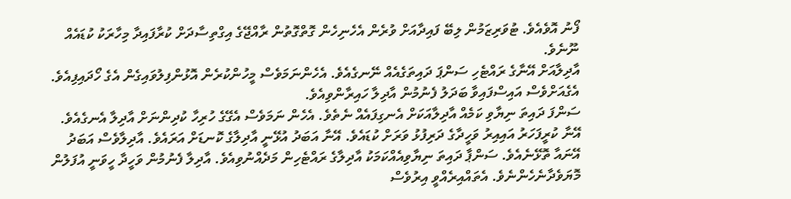ފޯނު އޮވެއެވެ. ޓުވަރިޒަމުން ލިބޭ ފައިދާއަށް ވުރެން އެހެނިހެން ގޮތްގޮތުން ރާއްޖޭގެ އިގްތިސާދަށް ކުރާފައިދާ މިހާރަކު ކުޑައެއް ނޫނެވެ.
އާދިލާއަށް އޭނާގެ ރައްޓެހި ސަންޕަ ދައިތަގެއެއް ނޭނގެއެވެ. އެހެންނަމަވެސް މީހުންކުރެން އޮޅުންފިލުވައިގެން އެގެ ހޯދައިފިއެވެ. އެގެއަށްވެސް އައިސްފައިވާ ބަދަލު ފެނުމުން އާދިލާ ހައިރާންވިއެވެ.
ސަންފަ ދައިތަ ނިޔާވި ކަމެއް އާދިލާއަކަށް އެނގިފައެއް ނެތެވެ. އެހެން ނަމަވެސް އެގޭގެ ހުރިހާ ކުދިންނަށް އާދިލާ އެނގެއެވެ. އޭނާ ކުރީފަހަރު އައިއިރު ވަހީދާގެ ދަރިފުޅު ވަރަށް ކުޑައެވެ. އޭނާ އަބަދު އުޅޭނީ އާދިލާގެ ކޮނޑަށް އަރައެވެ. އާދިލާވެސް އަބަދު އޭނައާ ތޮޅޭނެއެވެ. ސަންޕާ ދައިތަ ނިޔާވިއެއްކަމަކު އާދިލާގެ ރައްޓެހިން މަދެއްނުވިއެވެ. އާދިލާ ފެނުމުން ވަހީދާ ހީވަނީ އުފަލުން މޮޔަވެދާނެހެންނެވެ. އެތައްއިރެއްވީ އިރުވެސް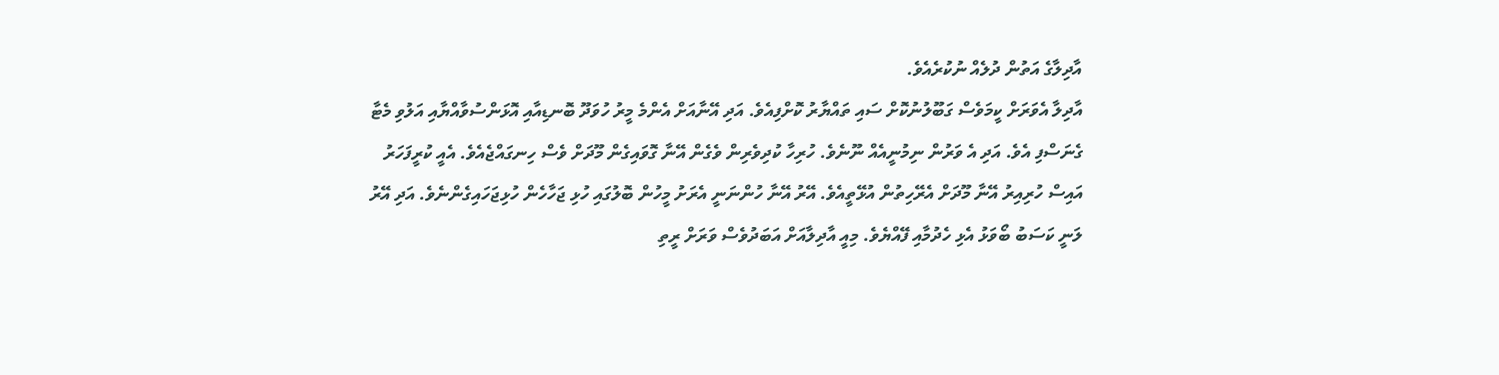އާދިލާގެ އަތުން ދުލެއް ނުކުރެއެވެ.
އާދިލާ އެވަރަށް ކީމަވެސް ގަބޫލުނުކޮށް ސައި ތައްޔާރު ކޮށްފިއެވެ. އަދި އޭނާއަށް އެންމެ މީރު ހުވަދޫ ބޮނޑިއާއި އޮޅަންސުވާއްޔާއި އަލުވި މެޓާ ގެނަސްފި އެވެ. އަދި އެ ވަރުން ނިމުނީއެއް ނޫނެވެ. ހުރިހާ ކުދިވެރިން ވެގެން އޭނާ ގޮވައިގެން މޫދަށް ވެސް ހިނގައްޖެއެވެ. އެއީ ކުރީފަހަރު އައިސް ހުރިއިރު އޭނާ މޫދަށް އެރޭހިތުން އުޅޭތީއެވެ. އޭރު އޭނާ ހުންނަނީ އެރަށު މީހުން ބޮލުގައި ހުޅި ޖަހާހެން ހުޅިޖަހައިގެންނެވެ. އަދި އޭރު ލަނީ ކަސަބު ބޯވަޅު އެޅި ހެދުމާއި ފޭއްޔެވެ. މިއީ އާދިލާއަށް އަބަދުވެސް ވަރަށް ރީތި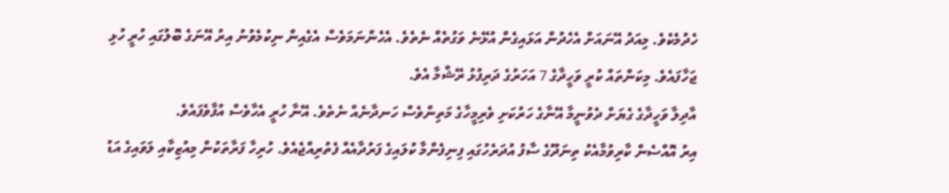ހެދުމެކެވެ. މިއަދު އޭނައަށް އެހެދުން އަޅައިގެން އުޅޭނެ ވަގުތެއް ނެތެވެ. އެހެންނަމަވެސް އެގެއިން ނިކުމެވުނު އިރު އޭނަގެ ބޮލުގައި ހުރީ ހުޅި ޖަހާފައެވެ. މިކަންތައް ކުރީ ވަހީދާގެ 7 އަހަރުގެ ދަރިފުޅު ރޭޝްމާ އެވެ.
އާދިލާ ވަހީދާގެ ގެޔަށް ދެވުނީމާ އޭނާގެ ހަރުކަށި ވެރިމީހާގެ މަތިންވެސް ހަނދާނެއް ނެތެވެ. އޭނާ ހުރީ އެހާވެސް އުފާވެފައެވެ.
އިރު އޮއްސެން ކާރިވުމާއެކު ތިނަދޫގެ ސާފު އުދަރެހުގައި ފިނިފެންމާ ކުލައިގެ ފަރުދާއެއް ފެތުރިއްޖެއެވެ. ހުރިހާ ފަރާތަކުން މިއުޒިކާއި ލަވައިގެ އަޑު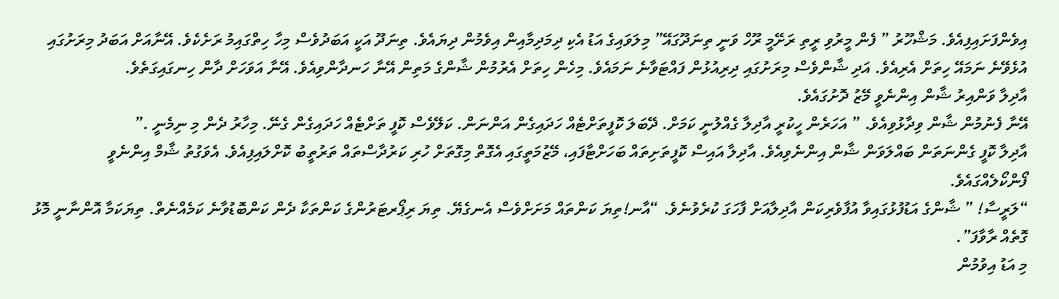އިވެންފަށައިފިއެވެ. މަޝްހޫރު ” ފެން މީރުވި ރީތި ރަށޭމީ ރޫހް ވަނީ ތިނަދޫގައޭ” މިލަވައިގެ އަޑު އެކި ދިމަދިމާއިން އިވެމުން ދިޔައެވެ. ތިނަދޫ އަކީ އަބަދުވެސް މިހާ ހިތްގައިމު ރަށެކެވެ. އޭނާއަށް އަބަދު މިރަށުގައި އުޅެވޭނެ ނަމައޭ ހިތަށް އެރިއެވެ. އަދި ޝާންވެސް މިރަށުގައި ދިރިއުޅުން ފައްޓަވާނެ ނަމައެވެ. މިހެން ހިތަށް އެރުމުން ޝާންގެ މަތިން އޭނާ ހަނދާންވިއެވެ. އޭނާ އަވަހަށް ދާން ހިނގައިގަތެވެ.
އާދިލާ ވަންއިރު ޝާން އިންނެވީ މޭޒު ދޮށުގައެވެ.
އޭނާ ފެނުމުން ޝާން ވިދާޅުވިއެވެ. ” އަހަރެން ހީކުރީ އާދިލާ ގެއްލުނީ ކަމަށް. ދޭބަލަ ކޮފީތަށްޓެއް ހަދައިގެން އަންނަން. ކަލޭވެސް ކޮފީ ތަށްޓެއް ހަދައިގެން ގެނޭ. މިހާރު ދެން މި ނިމެނީ .”
އާދިލާ ކޮފީ ގެންނަތަން ބައްލަވަން ޝާން އިންނެވިއެވެ. އާދިލާ އައިސް ކޮފީތަށިތައް ބަހަށްޓާފައި، މޭޒުމަތީގައި އެގޮތް މިގޮތަށް ހުރި ކަރުދާސްތައް ތަރުތީބު ކޮށްލައިފިއެވެ. އެވަގުތު ޝާމް އިންނެވީ ފޯންކޯލެއްގައެވެ.
“ލަރީސާ! ” ޝާންގެ އަޑުފުޅުގައިވާ އުފާވެރިކަން އާދިލާއަށް ފާހަގަ ކުރެވުނެވެ. “އާނ!ތިޔަ ކަންތައް މަށަށްވެސް އެނގެޔޭ. ތިޔަ ރިޕޯރޓަރުންގެ ކަންތަކާ ދެން ކަންބޮޑުވާނެ ކަމެއްނެތް. ތިޔަކަމާ އޮންނާނީ މޮޅު ގޮތެއް ރާވާފަ”.
މި އަޑު އިވުމުން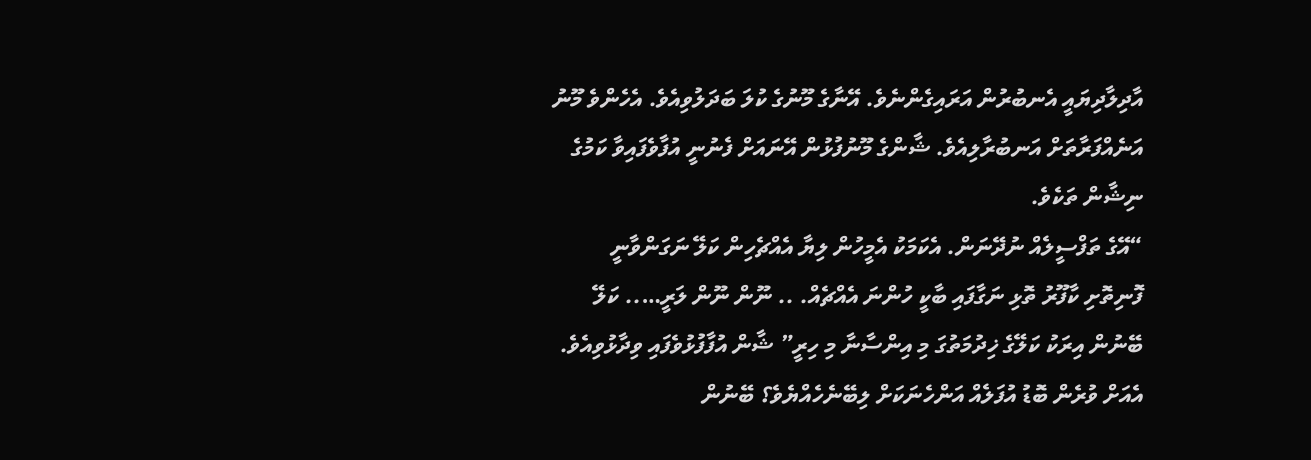އާދިލާދިޔައީ އެނބުރުން އަރައިގެންނެވެ. އޭނާގެ މޫނުގެ ކުލަ ބަދަލުވިއެވެ. އެހެންވެ މޫނު އަނެއްފަރާތަށް އަނބުރާލިއެވެ. ޝާންގެ މޫނުފުޅުން އޭނައަށް ފެނުނީ އުފާވެފައިވާ ކަމުގެ ނިޝާން ތަކެވެ.
“އޭގެ ތަފްސީލެއް ނުދޭނަން. އެކަމަކު އެމީހުން ލިޔާ އެއްޗެހިން ކަލޭ ނަގަންވާނީ ފޮނިތޮށި ކާފޫރު ތޮޅި ނަގާފައި ބާކީ ހުންނަ އެއްޗެއް. .. ނޫން ނޫން ލަރީ….. ކަލޭ ބޭނުން އިރަކު ކަލޭގެ ޚިދުމަތުގަ މި އިންސާނާ މި ހިރީ” ޝާން އުފާފުޅުވެފައި ވިދާޅުވިއެވެ.
އެއަށް ވުރެން ބޮޑު އުފަލެއް އަންހެނަކަށް ލިބޭނެހެއްޔެވެ؟ ބޭނުން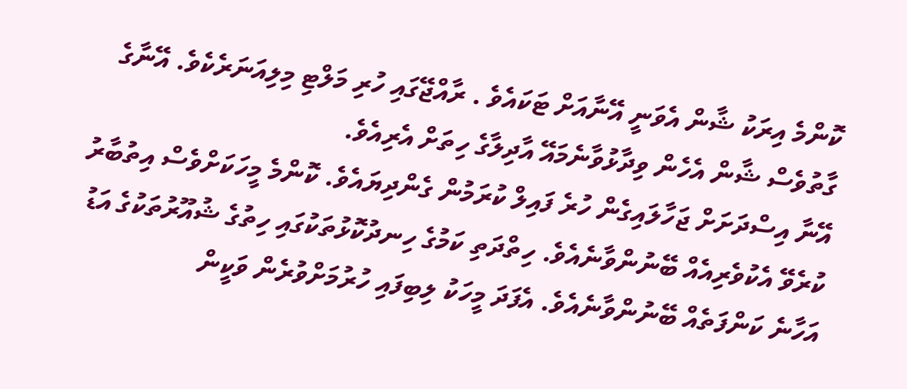ކޮންމެ އިރަކު ޝާން އެވަނީ އޭނާއަށް ޓަކައެވެ . ރާއްޖޭގައި ހުރި މަލްޓި މިލިއަނަރެކެވެ. އޭނާގެ ގާތުވެސް ޝާން އެހެން ވިދާޅުވާނެމައޭ އާދިލާގެ ހިތަށް އެރިއެވެ.
އޭނާ އިސްދަށަށް ޖަހާލައިގެން ހުރެ ފައިލް ކުރަމުން ގެންދިޔައެވެ. ކޮންމެ މީހަކަށްވެސް އިތުބާރު ކުރެވޭ އެކުވެރިއެއް ބޭނުންވާނެއެވެ. ހިތްދަތި ކަމުގެ ހިނދުކޮޅުތަކުގައި ހިތުގެ ޝުއޫރުތަކުގެ އަޑު އަހާނެ ކަންފަތެއް ބޭނުންވާނެއެވެ. އެފަދަ މީހަކު ލިބިފައި ހުރުމަށްވުރެން ވަކީން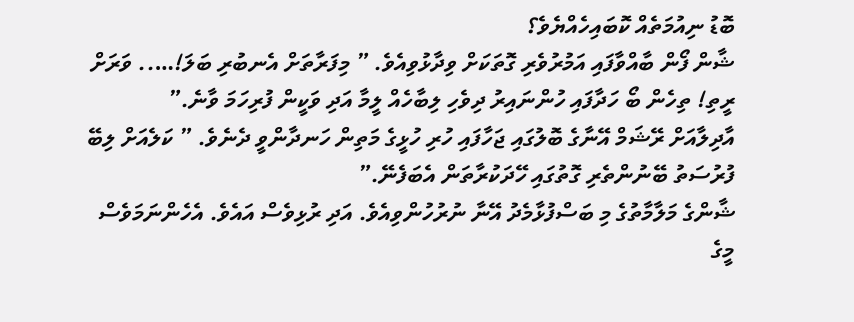ބޮޑު ނިއުމަތެއް ކޮބައިހެއްޔެވެ؟
ޝާން ފޯން ބާއްވާފައި އަމުރުވެރި ގޮތަކަށް ވިދާޅުވިއެވެ. ” މިފަރާތަށް އެނބުރި ބަލަ!….. ވަރަށް ރީތި! ތިހެން ބޯ ހަދާފައި ހުންނައިރު ދިވެހި ލިބާހެއް ލީމާ އަދި ވަކީން ފުރިހަމަ ވާނެ.”
އާދިލާއަށް ރޭޝަމް އޭނާގެ ބޮލުގައި ޖަހާފައި ހުރި ހުޅީގެ މަތިން ހަނދާންވީ ދެނެވެ. ” ކަލެއަށް ލިބޭ ފުރުސަތު ބޭނުންތެރި ގޮތުގައި ހޭދަކުރާތަން އެބަފެނޭ.”
ޝާންގެ މަލާމާތުގެ މި ބަސްފުޅާމެދު އޭނާ ނުރުހުންވިއެވެ. އަދި ރުޅިވެސް އައެވެ. އެހެންނަމަވެސް މީގެ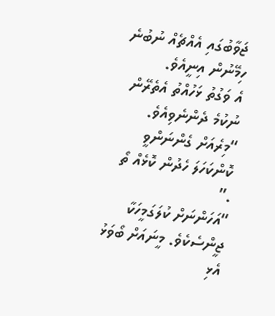ޖަވާބުގައި އެއްޗެއް ނުބުނެ ހިމޭނުން އިނީއެވެ.
އެ ވަގުތު ޅަހުއްތު އެތެރޭން ނުކުމެ ދެންނެވިއެވެ. “މިރެއަށް ގެންނަންވީ ކޮންކަހަލަ ހެދުން ކޮޅެއް ތޯ .”
“އަހަންނަށް ކުލަގަމީހަކާ ޖީންސެކެވެ. މީނައަށް ބޯވަޅު އެޅި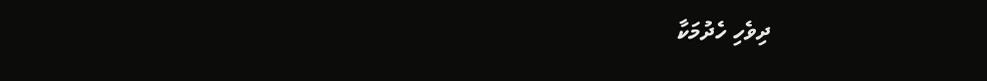ދިވެހި ހެދުމަކާ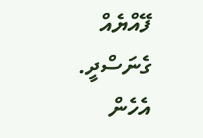ފޭއްޔެއް ގެނަސްދީ. އެހެން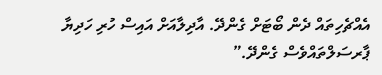އެއްޗެހިތައް ދެން ބޯޓަށް ގެންދޭ. އާދިލާއަށް އައިސް ހުރި ހަދިޔާ ޕާރސަލްތައްވެސް ގެންދޭ.”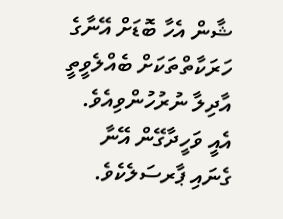ޝާން އެހާ ބޮޑަށް އޭނާގެ ހަރަކާތްތަކަށް ބެއްލެވީތީ އާދިލާ ނުރުހުންވިއެވެ. އެއީ ވަހީދާގޭން އޭނާ ގެނައި ޕާރސަލެކެވެ.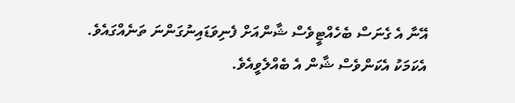އޭނާ އެ ގެނަސް ބެހެއްޓީވެސް ޝާންއަށް ފެނިވަޑައިނުގަންނަ ތަނެއްގައެވެ. އެކަމަކު އެކަންވެސް ޝާން އެ ބެއްލެވީއެވެ.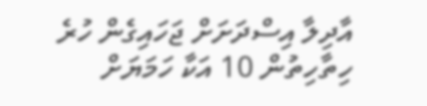އާދިލާ އިސްދަށަށް ޖަހައިގެން ހުރެ ހިތާހިތުން 10 އަކާ ހަމަޔަށް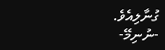ގުނާލިއެވެ.
-ނުނިމޭ-